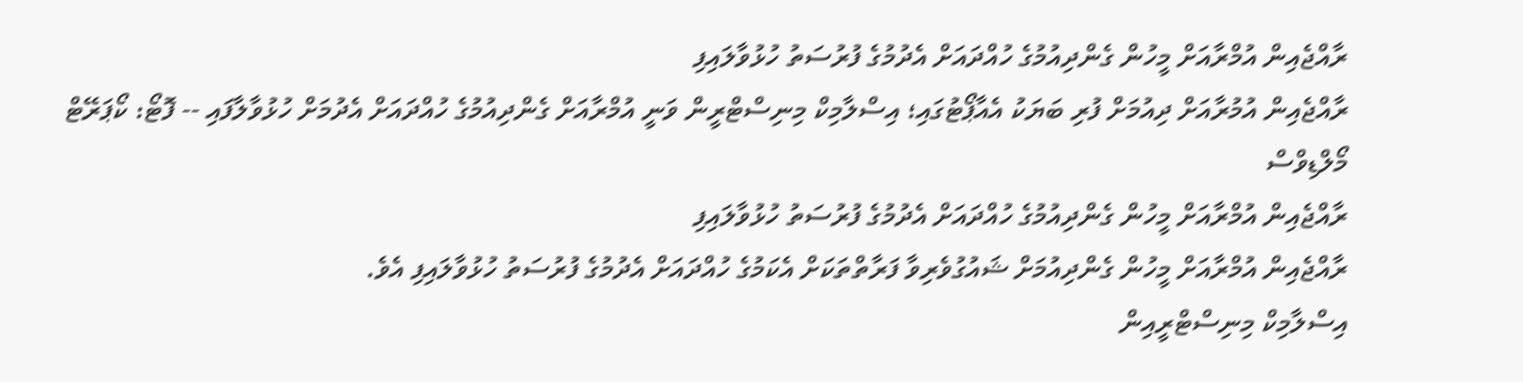ރާއްޖެއިން އުމްރާއަށް މީހުން ގެންދިއުމުގެ ހުއްދައަށް އެދުމުގެ ފުރުސަތު ހުޅުވާލައިފި
ރާއްޖެއިން އުމުރާއަށް ދިއުމަށް ފުރި ބަޔަކު އެއާޕޯޓުގައި؛ އިސްލާމިކް މިނިސްޓްރީން ވަނީ އުމްރާއަށް ގެންދިއުމުގެ ހުއްދައަށް އެދުމަށް ހުޅުވާލާފައި -- ފޮޓޯ: ކޯޕަރޭޓް މޯލްޑިވްސް
ރާއްޖެއިން އުމްރާއަށް މީހުން ގެންދިއުމުގެ ހުއްދައަށް އެދުމުގެ ފުރުސަތު ހުޅުވާލައިފި
ރާއްޖެއިން އުމްރާއަށް މީހުން ގެންދިއުމަށް ޝައުގުވެރިވާ ފަރާތްތަކަށް އެކަމުގެ ހުއްދައަށް އެދުމުގެ ފުރުސަތު ހުޅުވާލައިފި އެވެ.
އިސްލާމިކް މިނިސްޓްރީއިން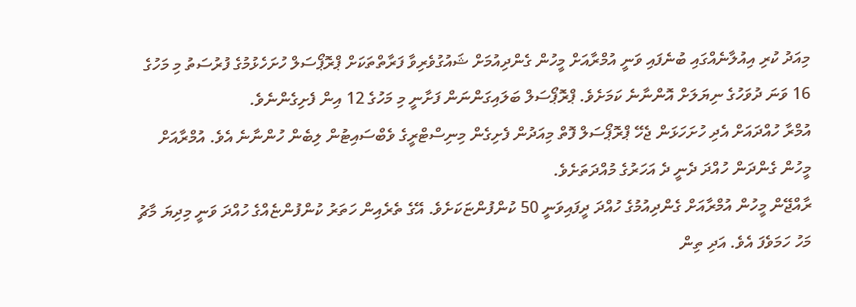މިއަދު ކުރި އިއުލާނެއްގައި ބުނެފައި ވަނީ އުމްރާއަށް މީހުން ގެންދިއުމަށް ޝައުގުވެރިވާ ފަރާތްތަކަށް ޕްރޮޕޯސަލް ހުށަހެޅުމުގެ ފުރުސަތު މި މަހުގެ 16 ވަނަ ދުވަހުގެ ނިޔަލަށް އޮންނާނެ ކަމަށެވެ. ޕްރޮޕޯސަލް ބަލައިގަންނަން ފަށާނީ މި މަހުގެ 12 އިން ފެށިގެންނެވެ.
އުމްރާ ހުއްދައަށް އެދި ހުށަހަޅަން ޖެހޭ ޕްރޮޕޯސަލް ފޮތް މިއަދުން ފެށިގެން މިނިސްޓްރީގެ ވެބްސައިޓުން ލިބެން ހުންނާނެ އެވެ. އުމްރާއަށް މީހުން ގެންދަން ހުއްދަ ދެނީ ދެ އަހަރުގެ މުއްދަތަށެވެ.
ރާއްޖޭން މީހުން އުމްރާއަށް ގެންދިއުމުގެ ހުއްދަ ދީފައިވަނީ 50 ކުންފުންޏަކަށެވެ. އޭގެ ތެރެއިން ހަތަރު ކުންފުންޏެއްގެ ހުއްދަ ވަނީ މިދިޔަ މާޗު މަހު ހަމަވެފަ އެވެ. އަދި ތިން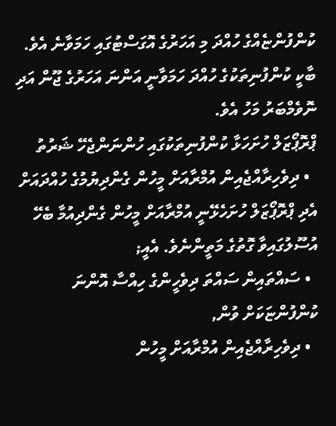ކުންފުންޏެއްގެ ހުއްދަ މި އަހަރުގެ އޮގަސްޓުގައި ހަމަވާނެ އެވެ. ބާކީ ކުންފުނިތަކުގެ ހުއްދަ ހަމަވާނީ އަންނަ އަހަރުގެ ޖޫން އަދި ނޮވެމްބަރު މަހު އެވެ.
ޕްރޮޕޯޒަލް ހުށަހަޅާ ކުންފުނިތަކުގައި ހުންނަންޖެހޭ ޝަރުތު
  • ދިވެހިރާއްޖެއިން އުމްރާއަށް މީހުން ގެންދިޔުމުގެ ހުއްދައަށް އެދި ޕްރޮޕޯޒަލް ހުށަހެޅޭނީ އުމްރާއަށް މީހުން ގެންދިއުމާ ބެހޭ އުސޫލުގައިވާ ގޮތުގެ މަތީންނެވެ. އެއީ;
  • ސައްތައިން ސައްތަ ދިވެހީންގެ ހިއްސާ އޮންނަ ކުންފުންޏަކަށް ވުން,
  • ދިވެހިރާއްޖެއިން އުމްރާއަށް މީހުން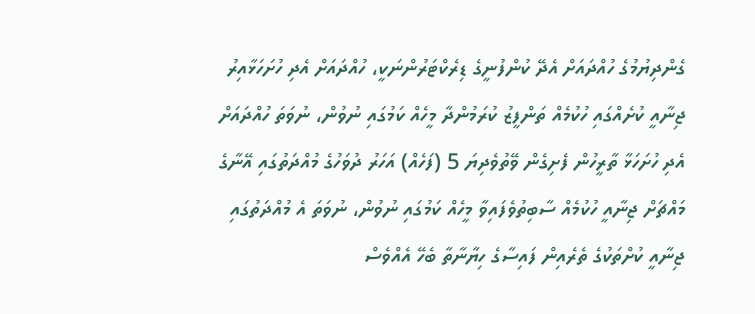ގެންދިޔުމުގެ ހުއްދައަށް އެދޭ ކުންފުނީގެ ޑިރެކްޓަރުންނަކީ، ހުއްދައަށް އެދި ހުށަހަޅާއިރު ޖިނާއީ ކުށެއްގައި ހުކުމެއް ތަންފީޒު ކުރަމުންދާ މީހެއް ކަމުގައި ނުވުން، ނުވަތަ ހުއްދައަށް އެދި ހުށަހަޅާ ތާރީހުން ފެށިގެން ވޭތުވެދިޔަ 5 (ފަހެއް) އަހަރު ދުވަހުގެ މުއްދަތުގައި އޭނާގެ މައްޗަށް ޖިނާއީ ހުކުމެއް ސާބިތުވެފައިވާ މީހެއް ކަމުގައި ނުވުން، ނުވަތަ އެ މުއްދަތުގައި ޖިނާއީ ކުށްތަކުގެ ތެރެއިން ފައިސާގެ ހިޔާނާތާ ބެހޭ އެއްވެސް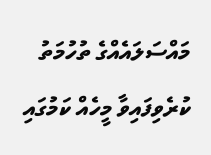މައްސަލައެއްގެ ތުހުމަތު ކުރެވިފައިވާ މީހެއް ކަމުގައި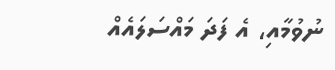ނުވުމާއި، އެ ފަދަ މައްސަލައެއް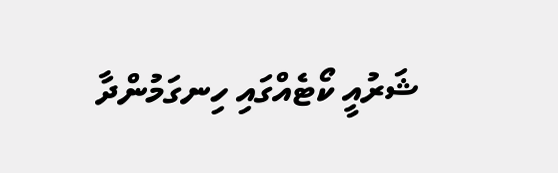ޝަރުއީ ކޯޓެއްގައި ހިނގަމުންދާ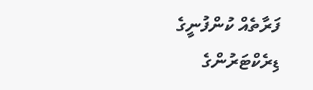ފަރާތެއް ކުންފުނީގެ ޑިރެކްޓަރުންގެ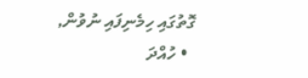ގޮތުގައި ހިމެނިފައި ނުވުން,
  • ހުއްދަ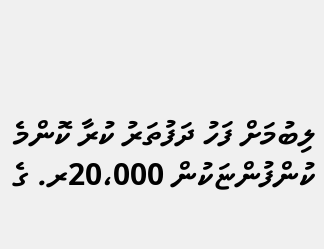ލިބުމަށް ފަހު ދަފުތަރު ކުރާ ކޮންމެ ކުންފުންޏަކުން 20،000ރ. ގެ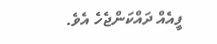ފީއެއް ދައްކަންޖެހެ އެވެ.